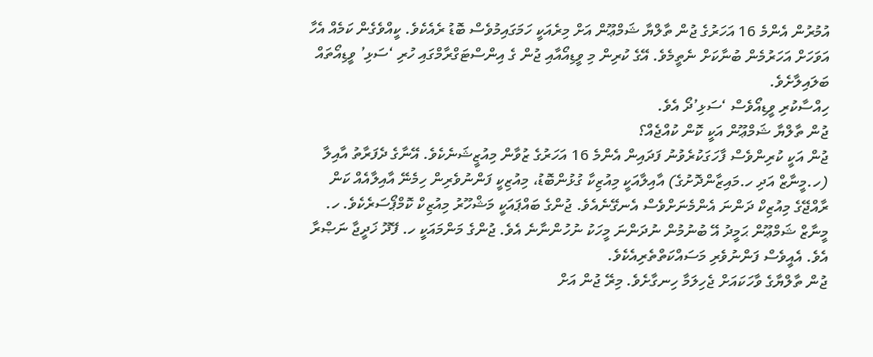އުމުރުން އެންމެ 16 އަހަރުގެ ޖުން ތާލްޔާ ޝަމްޢޫން އަށް މިރެއަކީ ހަމަގައިމުވެސް ބޮޑު ރެއެކެވެ. ކީއްވެގެން ކަމެއް އެހާ އަވަހަށް އަހަރުމެން ބުނާކަށް ނެތީމެވެ. އޭގެ ކުރިން މި ވީޑިއޯއާއި ޖުން ގެ އިންސްޓަގްރާމްގައި ހުރި ‘ސަޅި’ ވީޑިއޯތައް ބަލައިލާށެވެ.
ހިއްސާކުރި ވީޑިއޯވެސް ‘ސަޅި’ދޯ އެވެ.
ޖުން ތާލްޔާ ޝަމްޢޫން އަކީ ކޮން ކުއްޖެއް؟
ޖުން އަކީ ކުރިންވެސް ފާހަގަކުރެވުނު ފަދައިން އެންމެ 16 އަހަރުގެ ޒުވާން މިއުޒީޝަނެކެވެ. އޭނާގެ ދެފަރާތު އާއިލާ (ހ.މީނާޒް އަދި ހ.މައިޒާންދޮށުގެ) އާއިލާއަކީ މިއުޒިކާ ގުޅުންބޮޑު، މިއުޒިކީ ފަންނުވެރިން ހިމެނޭ އާއިލާއެއް ކަން ރާއްޖޭގެ މިއުޒިކް ދަންނަ އެންމެނަށްވެސް އެނގޭނެއެވެ. ޖުންގެ ބައްޕައަކީ މަޝްހޫރު މިއުޒިކް ކޮމްޕޯސަރެކެވެ. ހ. މީނާޒް ޝަމްޢޫން ޙަމީދު އޭ ބުނުމުން ނުދަންނަ މީހަކު ނުހުންނާނެ އެވެ. ޖުންގެ މަންމައަކީ ހ. ފޭދޫ ޚަދީޖާ ނަޞްރާ އެވެ. އެއީވެސް ފަންނުވެރި މަސައްކަތްތެރިއެކެވެ.
ޖުން ތާލްޔާގެ ވާހަކައަށް ޖެހިލަމާ ހިނގާށެވެ. މިރޭ ޖުން އަށް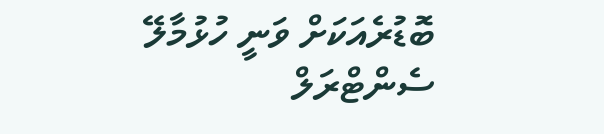ބޮޑުރެއަކަށް ވަނީ ހުޅުމާލޭ ސެންޓްރަލް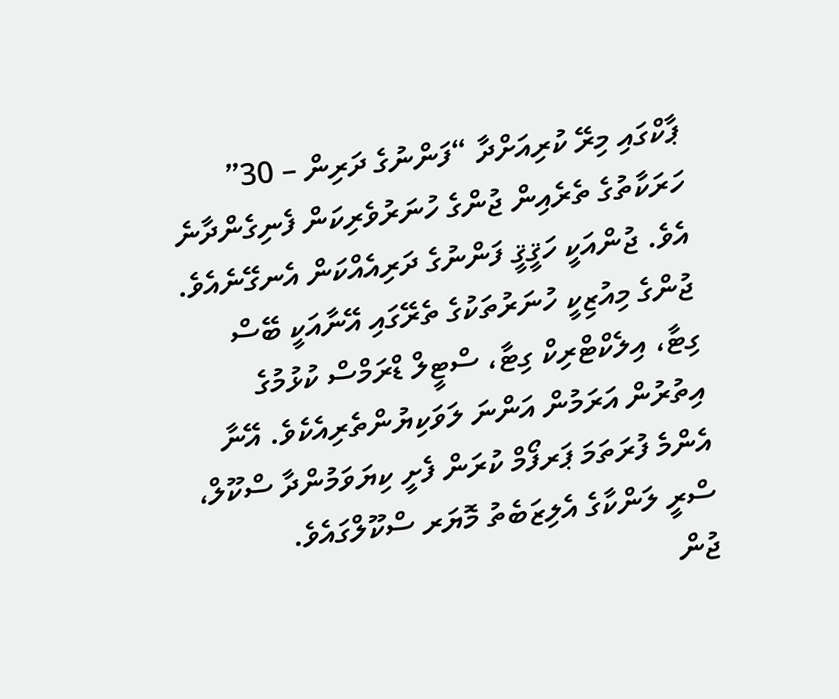ޕާކްގައި މިރޭ ކުރިއަށްދާ “ފަންނުގެ ދަރިން – 30” ހަރަކާތުގެ ތެރެއިން ޖުންގެ ހުނަރުވެރިކަން ފެނިގެންދާނެ އެވެ. ޖުންއަކީ ހަޤީޤީ ފަންނުގެ ދަރިއެއްކަން އެނގޭނެއެވެ.
ޖުންގެ މިއުޒިކީ ހުނަރުތަކުގެ ތެރޭގައި އޭނާއަކީ ބޭސް ގިޓާ، އިލެކްޓްރިކް ގިޓާ، ސްޓީލް ޑްރަމްސް ކުޅުމުގެ އިތުރުން އަރަމުން އަންނަ ލަވަކިޔުންތެރިއެކެވެ. އޭނާ އެންމެ ފުރަތަމަ ޕަރފޯމް ކުރަން ފެށީ ކިޔަވަމުންދާ ސްކޫލް، ސްރީ ލަންކާގެ އެލިޒަބެތު މޮޔަރ ސްކޫލްގައެވެ.
ޖުން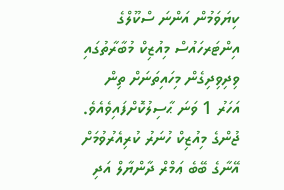ކިޔަވަމުން އަންނަ ސްކޫލްގެ އިންޓަރހައުސް މިއުޒިކް މުބާރާތުގައި ވިދިވިދިގެން މިހައިތަނަށް ތިން އަހަރު 1 ވަނަ ޙާސިލުކޮށްފައިވެއެވެ.
ޖުންގެ މިއުޒިކް ހުނަރު ކުރިއެރުވުމަށް އޭނާގެ ބޭބެ ޢަމްރް ދާންޔާލް އަދި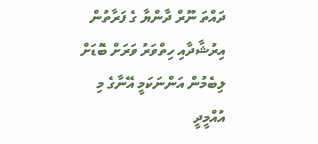ދައްތަ ނޫރް ދާންޔާ ގެ ފަރާތުން އިރުޝާދާއި ހިތްވަރު ވަރަށް ބޮޑަށް ލިބެމުން އަންނަކަމީ އޭނާގެ މި އުއްމީދީ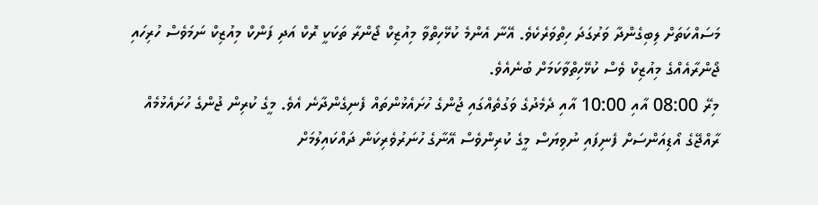މަސައްކަތަށް ލިބިގެންދާ ވަރުގަދަ ހިތްވަރެކެވެ. އޭނާ އެންމެ ކުޅޭހިތްވާ މިއުޒިކް ޖޯންރާ ތަކަކީ ރޮކް އަދި ފަންކް މިއުޒިކް ނަމަވެސް ހުރިހައި ޖޯންރާއެއްގެ މިއުޒިކް ވެސް ކުޅޭހިތްވާކަމަށް ބުނެއެވެ.
މިރޭ 08:00 އާއި 10:00 އާއި ދެމެދުގެ ވަގުތެއްގައި ޖުންގެ ހުށައެޅުންތައް ފެނިގެންދާނެ އެވެ. މީގެ ކުރިން ޖުންގެ ހުށައެޅުމެއް ރާއްޖޭގެ އޯޑިއަންސަށް ފެނިފައި ނުވިޔަސް މީގެ ކުރިންވެސް އޭނާގެ ހުނަރުވެރިކަން ދައްކައިލުމަށް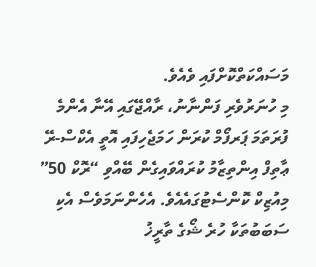މަސައްކަތްކޮށްފައި ވެއެވެ.
މި ހުނަރުވެރި ފަންނާނު، ރާއްޖޭގައި އޭނާ އެންމެ ފުރަތަމަ ޕަރފޯމް ކުރަން ހަމަޖެހިފައި އޮތީ އެކްސް-ރޭ ޢާތިފް އިންތިޒާމު ކުރައްވައިގެން ބޭއްވި “ރޮކް 50” މިއުޒިކް ކޮންސެޓުގައެއެވެ. އެހެންނަމަވެސް އެކި ސަބަބުތަކާ ހުރެ ޝޯގެ ތާރީޚު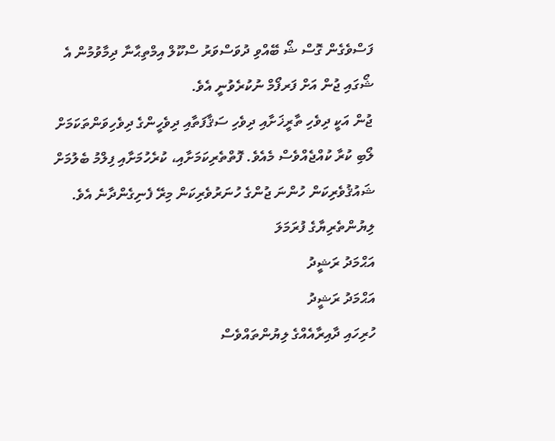ފަސްވެގެން ގޮސް ޝޯ ބޭއްވި ދުވަސްވަރު ސްކޫލް އިމްތިޙާނާ ދިމާވުމުން އެ ޝޯގައި ޖުން އަށް ފަރފޯމް ނުކުރެވުނީ އެވެ.
ޖުން އަކީ ދިވެހި ތާރީޚަށާއި ދިވެހި ސަޤާފަތާއި ދިވެހީންގެ ދިވެހިވަންތަކަމަށް ލޯބި ކުރާ ކުއްޖެއްވެސް މެއެވެ. ފޮތްތެރިކަމަށާއި، ކުރެހުމަށާއި ފިލްމު ބެލުމަށް ޝައުޤުވެރިކަން ހުންނަ ޖުންގެ ހުނަރުވެރިކަން މިރޭ ފެނިގެންދާނެ އެވެ.
ލިޔުންތެރިޔާގެ ފުރަމަލަ
އަޙްމަދު ރަޝީދު
އަޙްމަދު ރަޝީދު
ހުރިހައި ދާއިރާއެއްގެ ލިޔުންތައްވެސް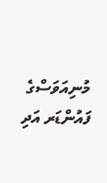މުނިއަވަސްގެ ފައުންޑަރ އަދި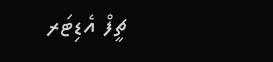ޗީފް އެޑިޓަރ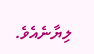ލިޔާނެއެވެ.